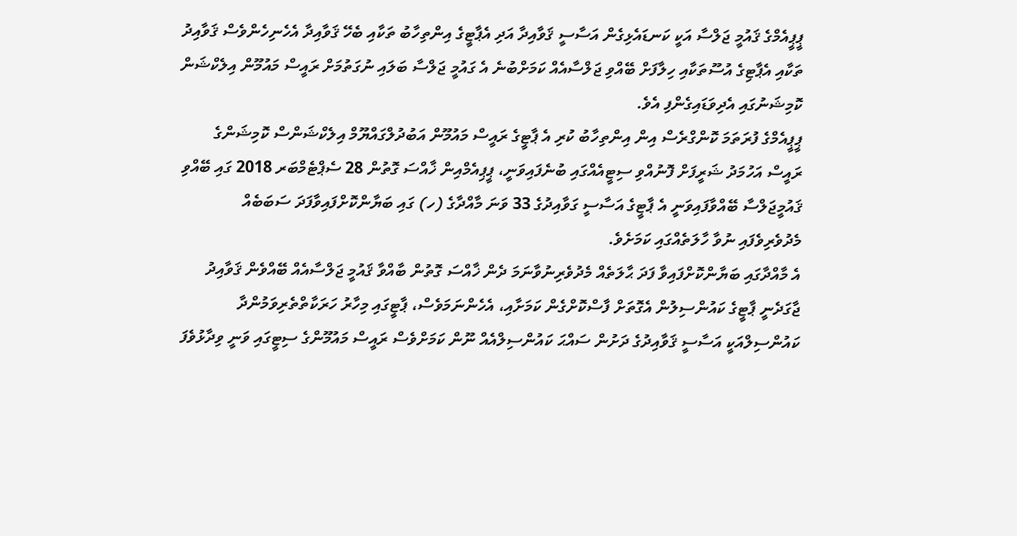ޕީޕީއެމްގެ ޤައުމީ ޖަލްސާ އަކީ ކަނޑައެޅިގެން އަސާސީ ޤަވާއިދާ އަދި އެޕާޓީގެ އިންތިހާބު ތަކާއި ބެހޭ ޤަވާއިދާ އެހެނިހެންވެސް ޤަވާއިދު ތަކާއި އެޕާޓިގެ އުސޫތަކާއި ހިލާފަށް ބޭއްވި ޖަލްސާއެއް ކަމަށްބުނެ އެ ގައުމީ ޖަލްސާ ބަލައި ނުގަތުމަށް ރައީސް މައުމޫން އިލެކްޝަން ކޮމިޝަނުގައި އެދިވަޑައިގެންފި އެވެ.
ޕީޕީއެމްގެ ފުރަތަމަ ކޮންގްރެސް އިން އިންތިހާބު ކުރި އެ ޕާޓީގެ ރައީސް މައުމޫން އަބުދުލްގައްޔޫމް އިލެކްޝަންސް ކޮމިޝަންގެ ރައީސް އަހުމަދު ޝަރީފަށް ފޮނުއްވި ސިޓީއެއްގައި ބުނެފައިވަނީ، ޕީޕިއެމްއިން ޚާއްސަ ގޮތުން 28 ސެޕްޓެމްބަރ 2018 ގައި ބޭއްވި ޤައުމީޖަލްސާ ބޭއްވާފައިވަނީ އެ ޕާޓީގެ އަސާސީ ގަވާއިދުގެ 33 ވަނަ މާއްދާގެ (ހ) ގައި ބަޔާންކޮށްފައިވާފަދަ ސަބަބެއް މެދުވެރިވެފައި ނުވާ ހާލަތެއްގައި ކަމަށެވެ.
އެ މާއްދާގައި ބަޔާންކޮށްފައިވާ ފަދަ ޙާލަތެއް މެދުވެރިނުވާނަމަ ދެން ޚާއްސަ ގޮތުން ބާއްވާ ޤައުމީ ޖަލްސާއެއް ބޭއްވެން ޤަވާއިދު ޖާގަދެނީ ޕާޓީގެ ކައުންސިލުން އެގޮތަށް ފާސްކޮށްގެން ކަމަށާއި، އެހެންނަމަވެސް، ޕާޓީގައި މިހާރު ހަރަކާތްތެރިވަމުންދާ ކައުންސިލްއަކީ އަސާސީ ޤަވާއިދުގެ ދަށުން ސައްޙަ ކައުންސިލްއެއް ނޫން ކަމަށްވެސް ރައީސް މައުމޫންގެ ސިޓީގައި ވަނީ ވިދާޅުވެފަ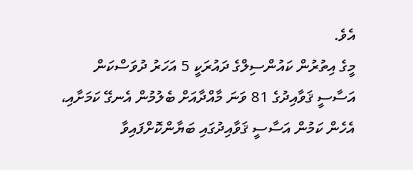އެވެ.
މީގެ އިތުރުން ކައުންސިލްގެ ދައުރަކީ 5 އަހަރު ދުވަސްކަން އަސާސީ ޤަވާއިދުގެ 81 ވަނަ މާއްދާއަށް ބެލުމުން އެނގޭ ކަމަށާއި، އެހެން ކަމުން އަސާސީ ޤަވާއިދުގައި ބަޔާންކޮށްފައިވާ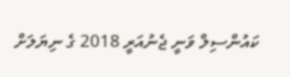ކައުންސިލް ވަނީ ޖެނުއަރީ 2018 ގެ ނިޔަލަށް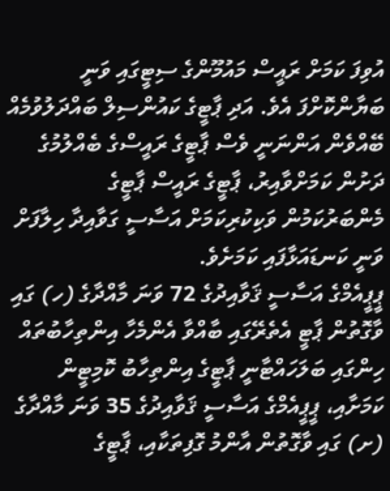އުވިފަ ކަމަށް ރައީސް މައުމޫންގެ ސިޓީގައި ވަނީ ބަޔާންކޮށްފަ އެވެ. އަދި ޕާޓީގެ ކައުންސިލް ބައްދަލުވުމެއް ބޭއްވެން އަންނަނީ ވެސް ޕާޓީގެ ރައީސްގެ ބެއްލުމުގެ ދަށުން ކަމަށްވާއިރު، ޕާޓީގެ ރައީސް ޕާޓީގެ މެންބަރުކަމުން ވަކިކުރިކަމަށް އަސާސީ ގަވާއިދާ ހިލާފަށް ވަނީ ކަނޑައަޅާފައި ކަމަށެވެ.
ޕީޕީއެމްގެ އަސާސީ ޤަވާއިދުގެ 72 ވަނަ މާއްދާގެ (ހ) ގައި ވާގޮތުން ޕާޓީ އެތެރޭގައި ބާއްވާ އެންމެހާ އިންތިހާބުތައް ހިންގައި ބަލަހައްޓާނީ ޕާޓީގެ އިންތިހާބު ކޮމިޓީން ކަމަށާއި، ޕީޕީއެމްގެ އަސާސީ ޤަވާއިދުގެ 35 ވަނަ މާއްދާގެ (ށ) ގައި ވާގޮތުން އާންމު ގޮފިތަކާއި، ޕާޓީގެ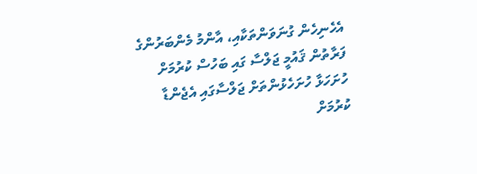އެހެނިހެން ގުނަވަންތަކާއި، އާންމު މެންބަރުންގެ ފަރާތުން ޤައުމީ ޖަލްސާ ގައި ބަހުސް ކުރުމަށް ހުށަހަޅާ ހުށަހެޅުންތަށް ޖަލްސާގައި އެޖެންޑާ ކުރުމަށް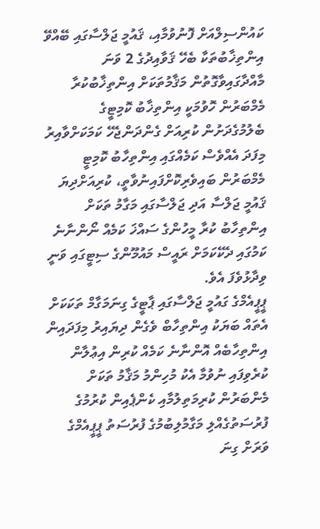ކައުންސިލްއަށް ފޮނުވުމާއި، ޤައުމީ ޖަލްސާގައި ބޭއްވޭ އިންތިޚާބުތަކާ ބެހޭ ޤަވާއިދުގެ 2 ވަނަ މާއްދާގައިވާގޮތުން މަޤާމުތަކަށް އިންތިޚާބުކުރާ މެމްބަރުން ހޮވުމަކީ އިންތިޚާބު ކޮމިޓީގެ ބެލުމުގެދަށުން ކުރިއަށް ގެންދަންޖެހޭ ކަމަކަށްވާއިރު މިފަދަ އެއްވެސް ކަމެއްގައި އިންތިހާބު ކޮމިޓީ މެމްބަރުން ބައިވެރިކޮށްފައިނުވާތީ، ކުރިއަށްދިޔަ ޤައުމީ ޖަލްސާ އަދި ޖަލްސާގައި މަގާމު ތަކަށް އިންތިހާބު ކުރާ މީހުންގެ ސައްޚަ ކަމެއް ނޯންނާނެ ކަމުގައި ދެކޭކަމަށް ރައީސް މައުމޫންގެ ސިޓީގައި ވަނީ ވިދާޅުވެފަ އެވެ.
ޕީޕީއެމްގެ ގައުމީ ޖަލްސާގައި ޕާޓީގެ ގިނަމަގާމް ތަކަކަށް އެތައް ބަޔަކު އިންތިހާބް ވެގެން ދިޔައިރު މިފަދައިން އިންތިހާބެއް އޮންނާނެ ކަމެއް ކުރިން އިޢުލާން ކުރެވިފައި ނުވުމާ އެކު މުހިންމު މަޤާމު ތަކަށް މެންބަރުން ކުރިމަތިލުމާއި ކެންޕެއިން ކުރުމުގެ ފުރުސަތުގެއްލި މަގާމުލިބުމުގެ ފުރުސަތު ޕީޕީއެމްގެ ވަރަށް ގިނަ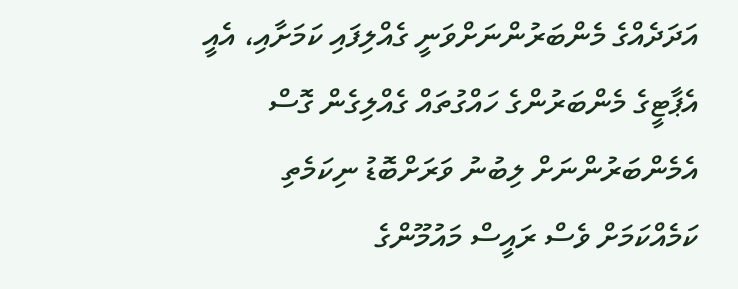އަދަދެއްގެ މެންބަރުންނަށްވަނީ ގެއްލިފައި ކަމަށާއި، އެއީ އެޕާޓީގެ މެންބަރުންގެ ހައްގުތައް ގެއްލިގެން ގޮސް އެމެންބަރުންނަށް ލިބުނު ވަރަށްބޮޑު ނިކަމެތި
ކަމެއްކަމަށް ވެސް ރައީސް މައުމޫންގެ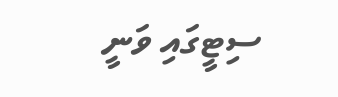ސިޓީގައި ވަނީ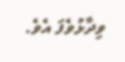ވިދާޅުވެފަ އެވެ.